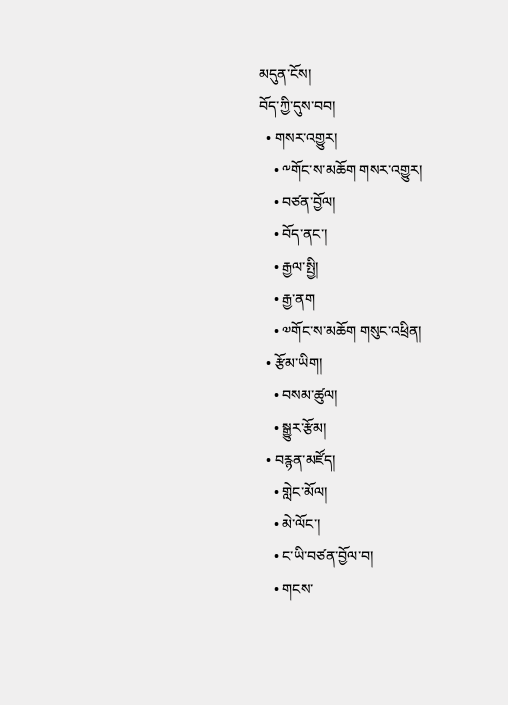མདུན་ངོས།
བོད་ཀྱི་དུས་བབ།
  • གསར་འགྱུར།
    • ༸གོང་ས་མཆོག གསར་འགྱུར།
    • བཙན་བྱོལ།
    • བོད་ནང་།
    • རྒྱལ་སྤྱི།
    • རྒྱ་ནག
    • ༧གོང་ས་མཆོག གསུང་འཕྲིན།
  • རྩོམ་ཡིག།
    • བསམ་ཚུལ།
    • སྒྱུར་རྩོམ།
  • བརྙན་མཛོད།
    • གླེང་མོལ།
    • མེ་ལོང་།
    • ང་ཡི་བཙན་བྱོལ་བ།
    • གངས་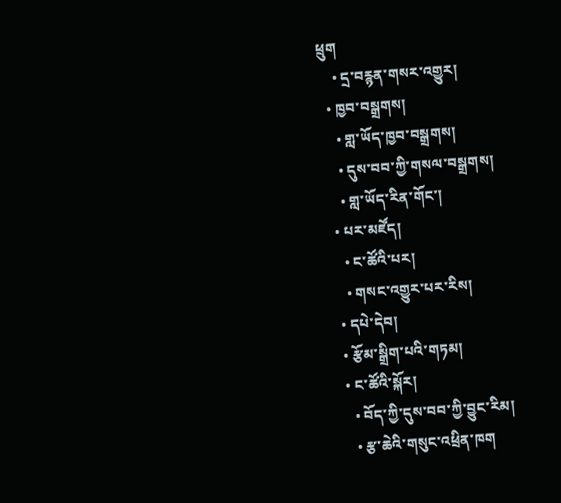ཕྲུག
    • དྲ་བརྙན་གསར་འགྱུར།
  • ཁྱབ་བསྒྲགས།
    • གླ་ཡོད་ཁྱབ་བསྒྲགས།
    • དུས་བབ་ཀྱི་གསལ་བསྒྲགས།
    • གླ་ཡོད་རིན་གོང་།
  • པར་མཛོད།
    • ང་ཚོའི་པར།
    • གསང་འགྱུར་པར་རིས།
  • དཔེ་དེབ།
  • རྩོམ་སྒྲིག་པའི་གཏམ།
  • ང་ཚོའི་སྐོར།
    • བོད་ཀྱི་དུས་བབ་ཀྱི་བྱུང་རིམ།
    • རྩ་ཆེའི་གསུང་འཕྲིན་ཁག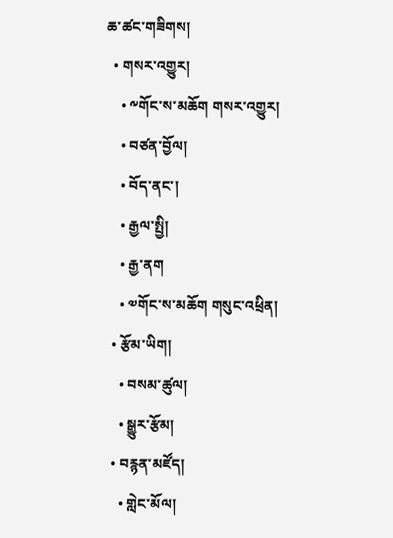ཆ་ཚང་གཟིགས།
  • གསར་འགྱུར།
    • ༸གོང་ས་མཆོག གསར་འགྱུར།
    • བཙན་བྱོལ།
    • བོད་ནང་།
    • རྒྱལ་སྤྱི།
    • རྒྱ་ནག
    • ༧གོང་ས་མཆོག གསུང་འཕྲིན།
  • རྩོམ་ཡིག།
    • བསམ་ཚུལ།
    • སྒྱུར་རྩོམ།
  • བརྙན་མཛོད།
    • གླེང་མོལ།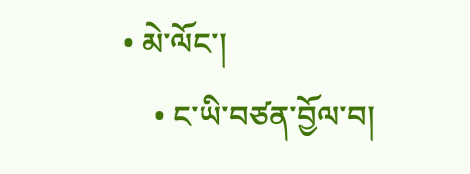• མེ་ལོང་།
    • ང་ཡི་བཙན་བྱོལ་བ།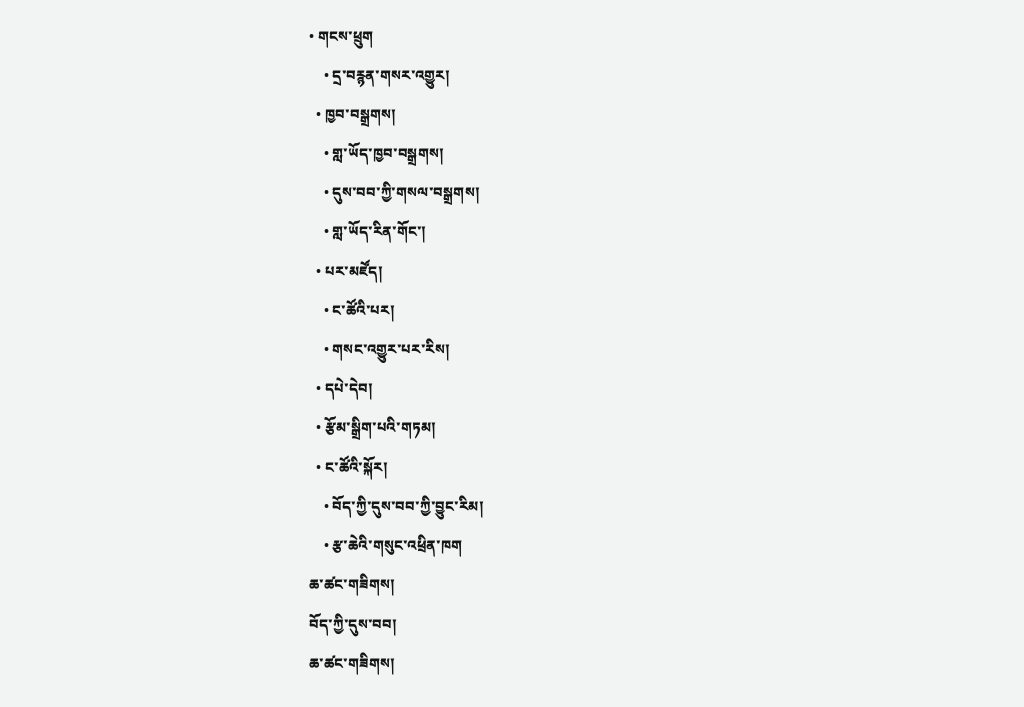• གངས་ཕྲུག
    • དྲ་བརྙན་གསར་འགྱུར།
  • ཁྱབ་བསྒྲགས།
    • གླ་ཡོད་ཁྱབ་བསྒྲགས།
    • དུས་བབ་ཀྱི་གསལ་བསྒྲགས།
    • གླ་ཡོད་རིན་གོང་།
  • པར་མཛོད།
    • ང་ཚོའི་པར།
    • གསང་འགྱུར་པར་རིས།
  • དཔེ་དེབ།
  • རྩོམ་སྒྲིག་པའི་གཏམ།
  • ང་ཚོའི་སྐོར།
    • བོད་ཀྱི་དུས་བབ་ཀྱི་བྱུང་རིམ།
    • རྩ་ཆེའི་གསུང་འཕྲིན་ཁག
ཆ་ཚང་གཟིགས།
བོད་ཀྱི་དུས་བབ།
ཆ་ཚང་གཟིགས།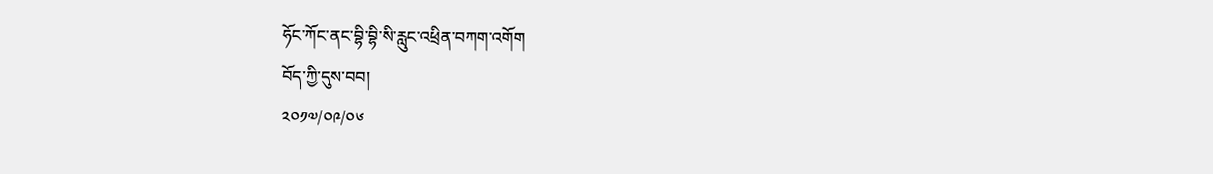ཧོང་ཀོང་ནང་བྷི་བྷི་སི་རླུང་འཕྲིན་བཀག་འགོག
བོད་ཀྱི་དུས་བབ།
༢༠༡༧/༠༩/༠༦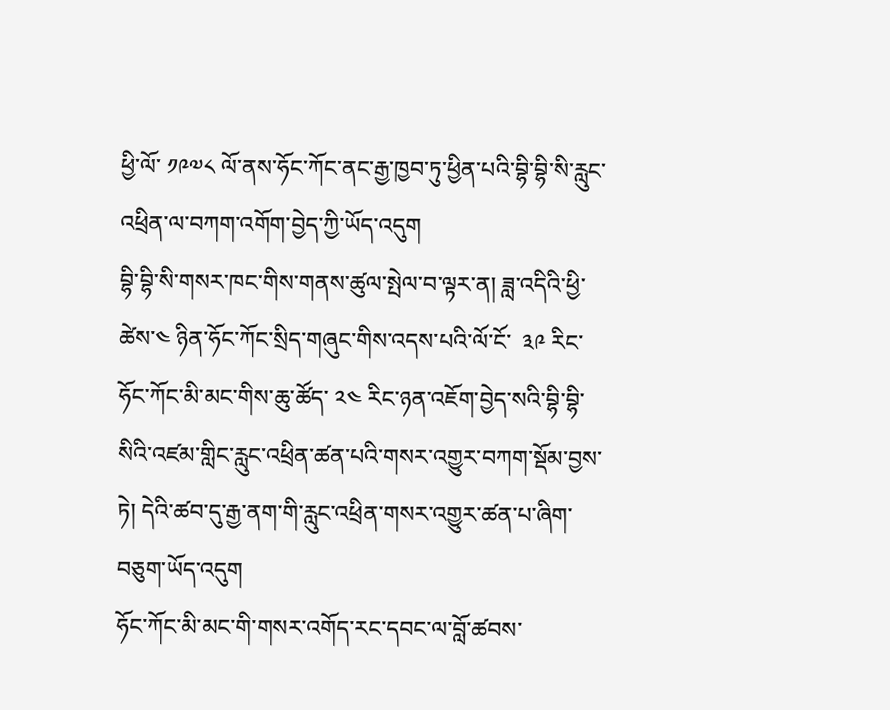ཕྱི་ལོ་ ༡༩༧༨ ལོ་ནས་ཧོང་ཀོང་ནང་རྒྱ་ཁྱབ་ཏུ་ཕྱིན་པའི་བྷི་བྷི་སི་རླུང་འཕྲིན་ལ་བཀག་འགོག་བྱེད་ཀྱི་ཡོད་འདུག
བྷི་བྷི་སི་གསར་ཁང་གིས་གནས་ཚུལ་སྤེལ་བ་ལྟར་ན། ཟླ་འདིའི་ཕྱི་ཚེས་༤ ཉིན་ཧོང་ཀོང་སྲིད་གཞུང་གིས་འདས་པའི་ལོ་ངོ་  ༣༩ རིང་ཧོང་ཀོང་མི་མང་གིས་ཆུ་ཚོད་ ༢༤ རིང་ཉན་འཇོག་བྱེད་སའི་བྷི་བྷི་སིའི་འཛམ་གླིང་རླུང་འཕྲིན་ཚན་པའི་གསར་འགྱུར་བཀག་སྡོམ་བྱས་ཏེ། དེའི་ཚབ་དུ་རྒྱ་ནག་གི་རླུང་འཕྲིན་གསར་འགྱུར་ཚན་པ་ཞིག་བཅུག་ཡོད་འདུག
ཧོང་ཀོང་མི་མང་གི་གསར་འགོད་རང་དབང་ལ་བློ་ཚབས་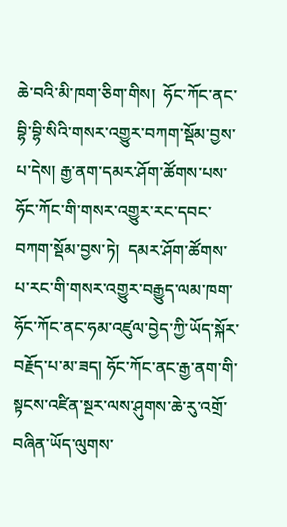ཆེ་བའི་མི་ཁག་ཅིག་གིས།  ཧོང་ཀོང་ནང་བྷི་བྷི་སིའི་གསར་འགྱུར་བཀག་སྡོམ་བྱས་པ་དེས། རྒྱ་ནག་དམར་ཤོག་ཚོགས་པས་ཧོང་ཀོང་གི་གསར་འགྱུར་རང་དབང་བཀག་སྡོམ་བྱས་ཏེ།  དམར་ཤོག་ཚོགས་པ་རང་གི་གསར་འགྱུར་བརྒྱུད་ལམ་ཁག་ཧོང་ཀོང་ནང་ཧམ་འཛུལ་བྱེད་ཀྱི་ཡོད་སྐོར་བརྗོད་པ་མ་ཟད། ཧོང་ཀོང་ནང་རྒྱ་ནག་གི་སྟངས་འཛིན་སྔར་ལས་ཤུགས་ཆེ་རུ་འགྲོ་བཞིན་ཡོད་ལུགས་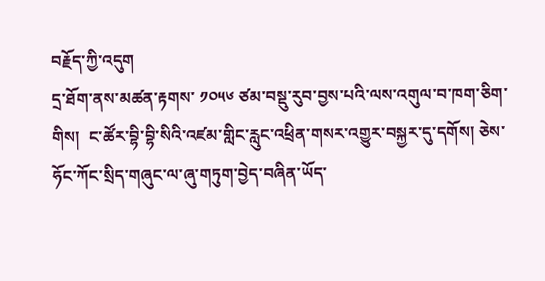བརྗོད་ཀྱི་འདུག
དྲ་ཐོག་ནས་མཚན་རྟགས་ ༡༠༥༦ ཙམ་བསྡུ་རུབ་བྱས་པའི་ལས་འགུལ་བ་ཁག་ཅིག་གིས།  ང་ཚོར་བྷི་བྷི་སིའི་འཛམ་གླིང་རླུང་འཕྲིན་གསར་འགྱུར་བསྐྱར་དུ་དགོས། ཅེས་ཧོང་ཀོང་སྲིད་གཞུང་ལ་ཞུ་གཏུག་བྱེད་བཞིན་ཡོད་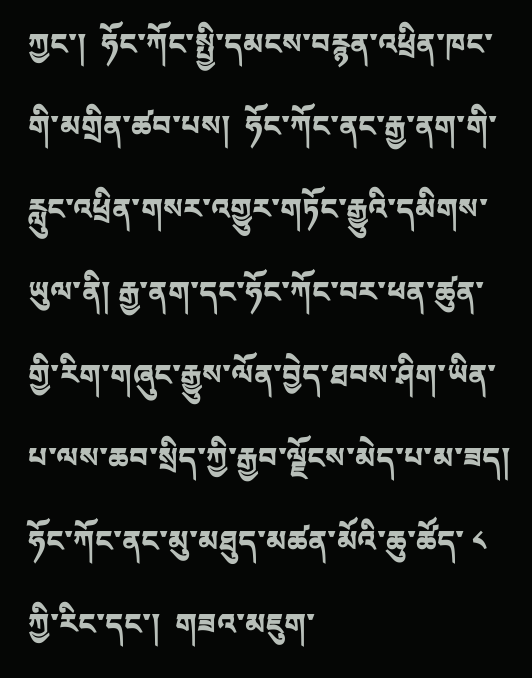ཀྱང་།  ཧོང་ཀོང་སྤྱི་དམངས་བརྙན་འཕྲིན་ཁང་གི་མགྲིན་ཚབ་པས།  ཧོང་ཀོང་ནང་རྒྱ་ནག་གི་རླུང་འཕྲིན་གསར་འགྱུར་གཏོང་རྒྱུའི་དམིགས་ཡུལ་ནི། རྒྱ་ནག་དང་ཧོང་ཀོང་བར་ཕན་ཚུན་གྱི་རིག་གཞུང་རྒྱུས་ལོན་བྱེད་ཐབས་ཤིག་ཡིན་པ་ལས་ཆབ་སྲིད་ཀྱི་རྒྱབ་ལྗོངས་མེད་པ་མ་ཟད།  ཧོང་ཀོང་ནང་མུ་མཐུད་མཚན་མོའི་ཆུ་ཚོད་ ༨ ཀྱི་རིང་དང་།  གཟའ་མཇུག་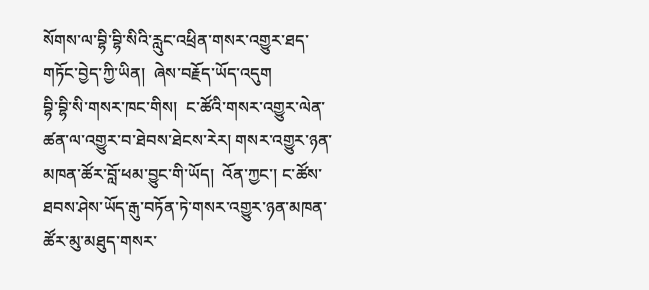སོགས་ལ་བྷི་བྷི་སིའི་རླུང་འཕྲིན་གསར་འགྱུར་ཐད་གཏོང་བྱེད་ཀྱི་ཡིན།  ཞེས་བརྗོད་ཡོད་འདུག
བྷི་བྷི་སི་གསར་ཁང་གིས།  ང་ཚོའི་གསར་འགྱུར་ལེན་ཚན་ལ་འགྱུར་བ་ཐེབས་ཐེངས་རེར། གསར་འགྱུར་ཉན་མཁན་ཚོར་བློ་ཕམ་བྱུང་གི་ཡོད།  འོན་ཀྱང་། ང་ཚོས་ཐབས་ཤེས་ཡོད་རྒུ་བཏོན་ཏེ་གསར་འགྱུར་ཉན་མཁན་ཚོར་མུ་མཐུད་གསར་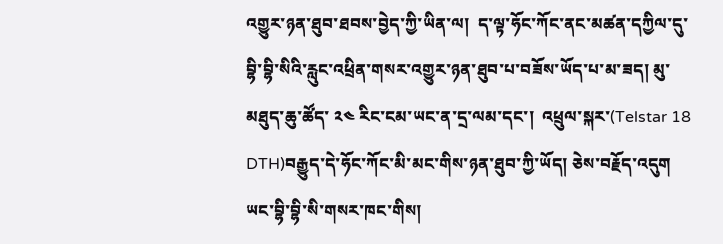འགྱུར་ཉན་ཐུབ་ཐབས་བྱེད་ཀྱི་ཡིན་ལ།  ད་ལྟ་ཧོང་ཀོང་ནང་མཚན་དཀྱིལ་དུ་བྷི་བྷི་སིའི་རླུང་འཕྲིན་གསར་འགྱུར་ཉན་ཐུབ་པ་བཟོས་ཡོད་པ་མ་ཟད། མུ་མཐུད་ཆུ་ཚོད་ ༢༤ རིང་ངམ་ཡང་ན་དྲ་ལམ་དང་།  འཕྲུལ་སྐར་(Telstar 18 DTH)བརྒྱུད་དེ་ཧོང་ཀོང་མི་མང་གིས་ཉན་ཐུབ་ཀྱི་ཡོད། ཅེས་བརྗོད་འདུག
ཡང་བྷི་བྷི་སི་གསར་ཁང་གིས།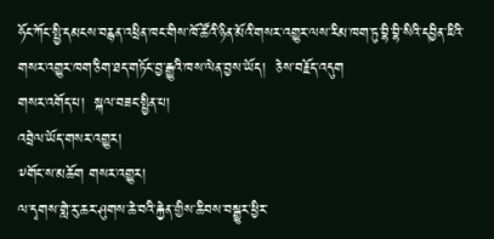ཧོང་ཀོང་སྤྱི་དམངས་བརྙན་འཕྲིན་ཁང་གིས་ཁོ་ཚོའི་ཉིན་མོའི་གསར་འགྱུར་ལས་རིམ་ཁག་ཏུ་བྷི་བྷི་སིའི་དབྱིན་ཇིའི་གསར་འགྱུར་ཁག་ཅིག་ཐད་གཏོང་བྱ་རྒྱུའི་ཁས་ལེན་བྱས་ཡོད།  ཅེས་བརྗོད་འདུག
གསར་འགོད་པ།  སྐལ་བཟང་སྤྱིན་པ།
འབྲེལ་ཡོད་གསར་འགྱུར།
༸གོང་ས་མཆོག གསར་འགྱུར།
ལ་དྭགས་གླེ་རུ་ཆར་ཤུགས་ཆེ་བའི་རྐྱེན་གྱིས་ཆིབས་བསྒྱུར་ཕྱིར་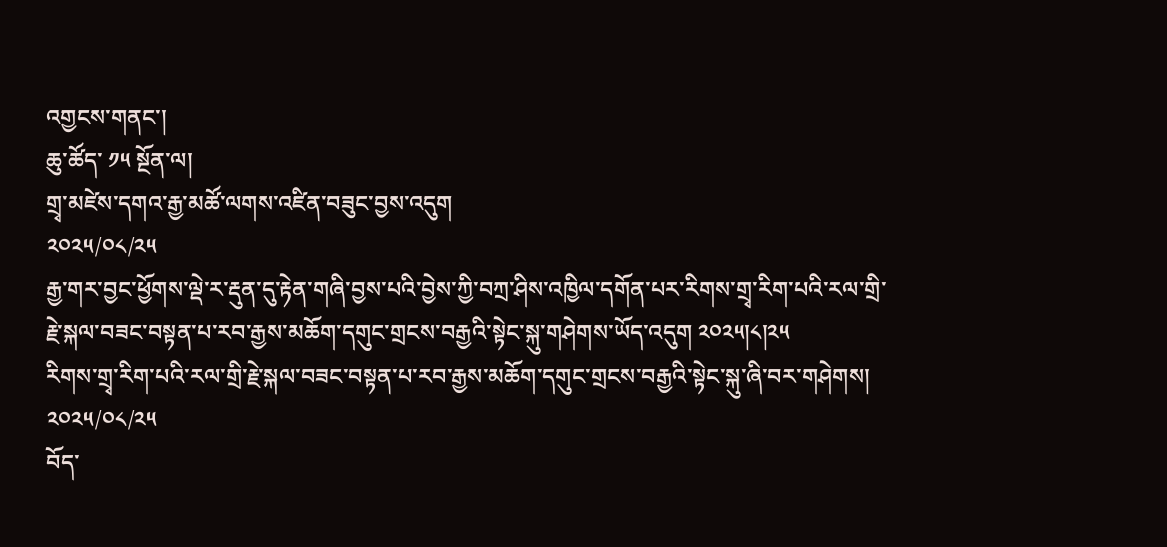འགྱངས་གནང་།
ཆུ་ཚོད་ ༡༥ སྔོན་ལ།
གྲྭ་མཛེས་དགའ་རྒྱ་མཚོ་ལགས་འཛིན་བཟུང་བྱས་འདུག
༢༠༢༥/༠༨/༢༥
རྒྱ་གར་བྱང་ཕྱོགས་ལྡེ་ར་རྡུན་དུ་རྟེན་གཞི་བྱས་པའི་བྱེས་ཀྱི་བཀྲ་ཤིས་འཁྱིལ་དགོན་པར་རིགས་གྲྭ་རིག་པའི་རལ་གྲི་རྗེ་སྐལ་བཟང་བསྟན་པ་རབ་རྒྱས་མཆོག་དགུང་གྲངས་བརྒྱའི་སྟེང་སྐུ་གཤེགས་ཡོད་འདུག ༢༠༢༥།༨།༢༥
རིགས་གྲྭ་རིག་པའི་རལ་གྲི་རྗེ་སྐལ་བཟང་བསྟན་པ་རབ་རྒྱས་མཆོག་དགུང་གྲངས་བརྒྱའི་སྟེང་སྐུ་ཞི་བར་གཤེགས།
༢༠༢༥/༠༨/༢༥
བོད་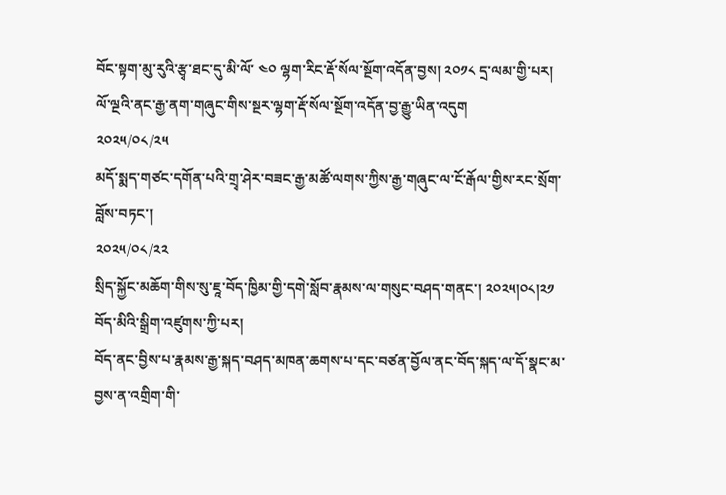བོང་སྟག་མུ་རུའི་རྩྭ་ཐང་དུ་མི་ལོ་ ༤༠ ལྷག་རིང་རྡོ་སོལ་སྔོག་འདོན་བྱས། ༢༠༡༨ དྲ་ལམ་གྱི་པར།
ལོ་ལྔའི་ནང་རྒྱ་ནག་གཞུང་གིས་སྔར་ལྷག་རྡོ་སོལ་སྔོག་འདོན་བྱ་རྒྱུ་ཡིན་འདུག
༢༠༢༥/༠༨/༢༥
མདོ་སྨད་གཙང་དགོན་པའི་གྲྭ་ཤེར་བཟང་རྒྱ་མཚོ་ལགས་ཀྱིས་རྒྱ་གཞུང་ལ་ངོ་རྒོལ་གྱིས་རང་སྲོག་བློས་བཏང་།
༢༠༢༥/༠༨/༢༢
སྲིད་སྐྱོང་མཆོག་གིས་སུ་ཇཱ་བོད་ཁྱིམ་གྱི་དགེ་སློབ་རྣམས་ལ་གསུང་བཤད་གནང་། ༢༠༢༥།༠༨།༢༡ བོད་མིའི་སྒྲིག་འཛུགས་ཀྱི་པར།
བོད་ནང་བྱིས་པ་རྣམས་རྒྱ་སྐད་བཤད་མཁན་ཆགས་པ་དང་བཙན་བྱོལ་ནང་བོད་སྐད་ལ་དོ་སྣང་མ་བྱས་ན་འགྲིག་གི་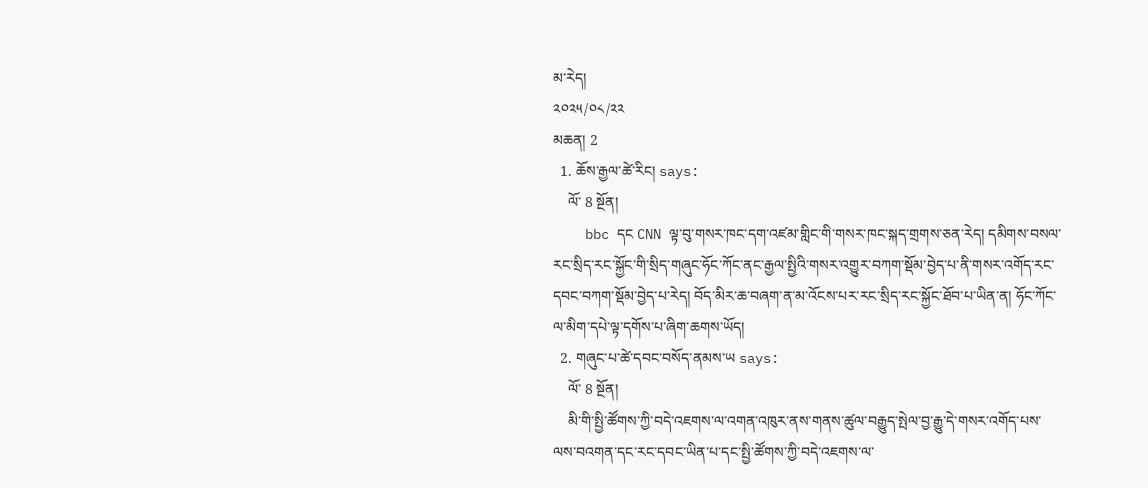མ་རེད།
༢༠༢༥/༠༨/༢༢
མཆན། 2
  1. ཆོས་རྒྱལ་ཚེ་རིང། says:
    ལོ་ 8 སྔོན།
    bbc དང CNN ལྟ་བུ་གསར་ཁང་དག་འཛམ་གླིང་གི་གསར་ཁང་སྐད་གྲགས་ཅན་རེད། དམིགས་བསལ་རང་སྲིད་རང་སྐྱོང་གི་སྲིད་གཞུང་ཧོང་ཀོང་ནང་རྒྱལ་སྤྱིའི་གསར་འགྱུར་བཀག་སྡོམ་བྱེད་པ་ནི་གསར་འགོད་རང་དབང་བཀག་སྡོམ་བྱེད་པ་རེད། བོད་མིར་ཆ་བཞག་ན་མ་འོངས་པར་རང་སྲིད་རང་སྐྱོང་ཐོབ་པ་ཡིན་ན། ཧོང་ཀོང་ལ་མིག་དཔེ་ལྟ་དགོས་པ་ཞིག་ཆགས་ཡོད།
  2. གཞུང་པ་ཚེ་དབང་བསོད་ནམས་ཡ says:
    ལོ་ 8 སྔོན།
    མི་གི་སྤྱི་ཚོགས་ཀྱི་བདེ་འཇགས་ལ་འགན་འཁུར་ནས་གནས་ཚུལ་བརྒྱུད་སྤེལ་བྱ་རྒྱུ་དེ་གསར་འགོད་པས་ལས་བའགན་དང་རང་དབང་ཡིན་པ་དང་སྤྱི་ཚོགས་ཀྱི་བདེ་འཇགས་ལ་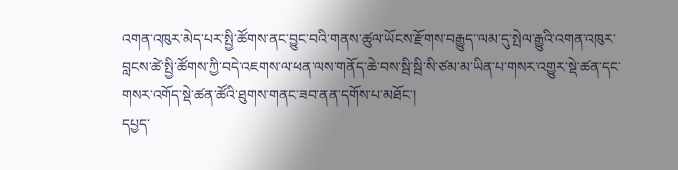འགན་འཁུར་མེད་པར་སྤྱི་ཚོགས་ནང་བྱུང་བའི་གནས་ཚུལ་ཡོངས་རྫོགས་བརྒྱུད་་ལམ་དུ་སྤེལ་རྒྱུའི་འགན་འཁུར་བླངས་ཚེ་སྤྱི་ཚོགས་ཀྱི་བདེ་འཇགས་ལ་ཕན་ལས་གནོད་ཆེ་བས་སྦི་སྦི་སི་ཙམ་མ་ཡིན་པ་གསར་འགྱུར་སྡེ་ཚན་དང་གསར་འགོད་སྡེ་ཚན་ཚོའི་ཐུགས་གནང་ཟབ་ནན་དགོས་པ་མཐོང་།
དཔྱད་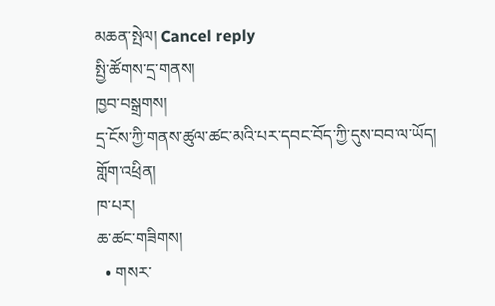མཆན་སྤེལ། Cancel reply
སྤྱི་ཚོགས་དྲ་གནས།
ཁྱབ་བསྒྲགས།
དྲ་ངོས་ཀྱི་གནས་ཚུལ་ཚང་མའི་པར་དབང་བོད་ཀྱི་དུས་བབ་ལ་ཡོད།
གློག་འཕྲིན།
ཁ་པར།
ཆ་ཚང་གཟིགས།
  • གསར་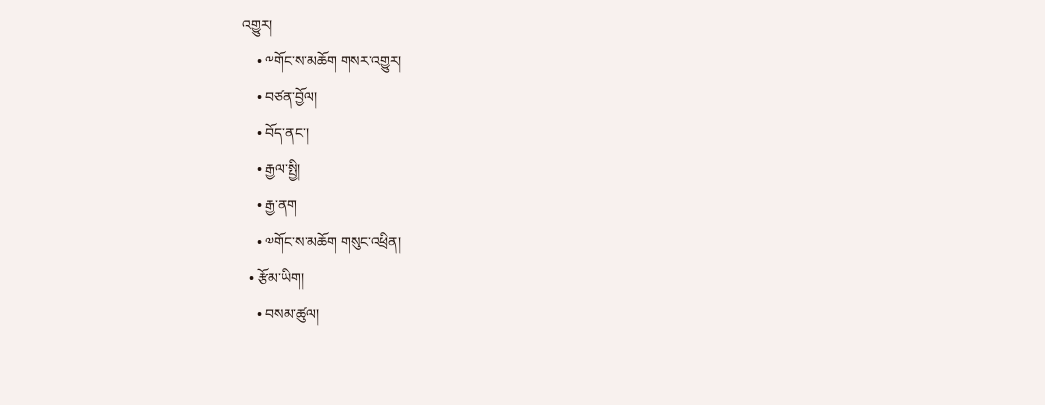འགྱུར།
    • ༸གོང་ས་མཆོག གསར་འགྱུར།
    • བཙན་བྱོལ།
    • བོད་ནང་།
    • རྒྱལ་སྤྱི།
    • རྒྱ་ནག
    • ༧གོང་ས་མཆོག གསུང་འཕྲིན།
  • རྩོམ་ཡིག།
    • བསམ་ཚུལ།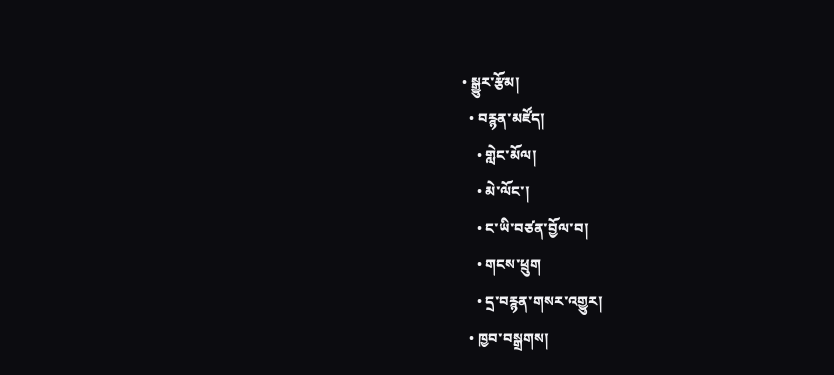• སྒྱུར་རྩོམ།
  • བརྙན་མཛོད།
    • གླེང་མོལ།
    • མེ་ལོང་།
    • ང་ཡི་བཙན་བྱོལ་བ།
    • གངས་ཕྲུག
    • དྲ་བརྙན་གསར་འགྱུར།
  • ཁྱབ་བསྒྲགས།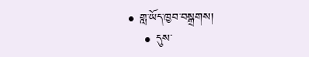• གླ་ཡོད་ཁྱབ་བསྒྲགས།
    • དུས་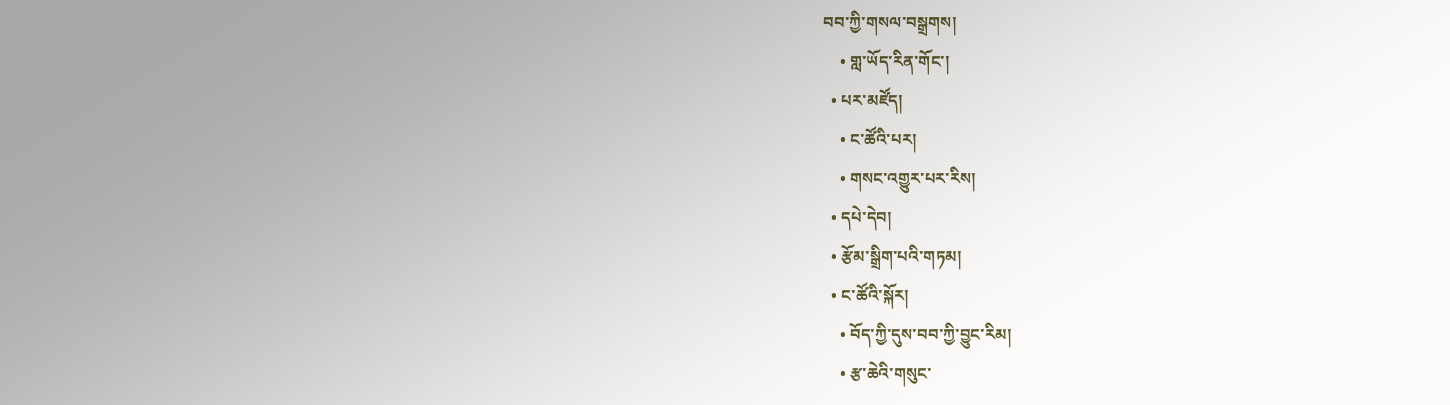བབ་ཀྱི་གསལ་བསྒྲགས།
    • གླ་ཡོད་རིན་གོང་།
  • པར་མཛོད།
    • ང་ཚོའི་པར།
    • གསང་འགྱུར་པར་རིས།
  • དཔེ་དེབ།
  • རྩོམ་སྒྲིག་པའི་གཏམ།
  • ང་ཚོའི་སྐོར།
    • བོད་ཀྱི་དུས་བབ་ཀྱི་བྱུང་རིམ།
    • རྩ་ཆེའི་གསུང་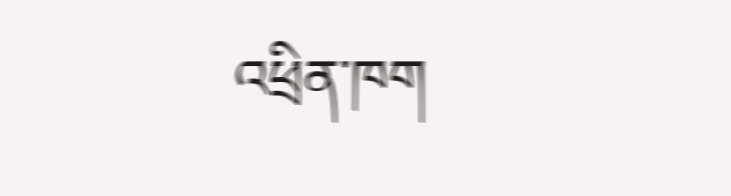འཕྲིན་ཁག